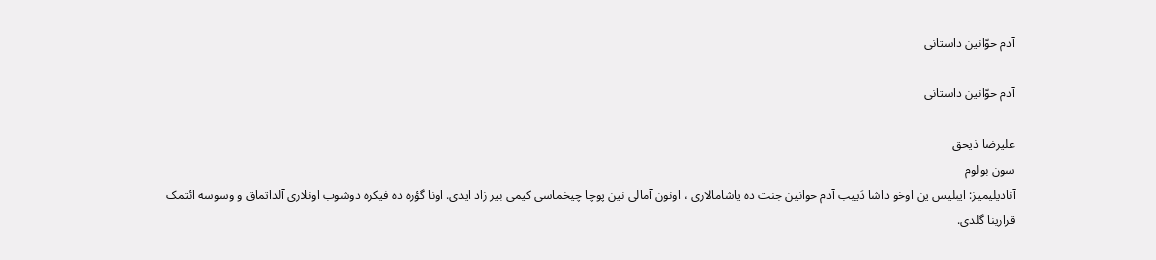آدم حوّانین داستانی

آدم حوّانین داستانی

علیرضا ذیحق
سون بولوم
آنادیلیمیز: ایبلیس ین اوخو داشا دَییب آدم حوانین جنت ده یاشامالاری ، اونون آمالی نین پوچا چیخماسی کیمی بیر زاد ایدی. اونا گؤره ده فیکره دوشوب اونلاری آلداتماق و وسوسه ائتمک قرارینا گلدی.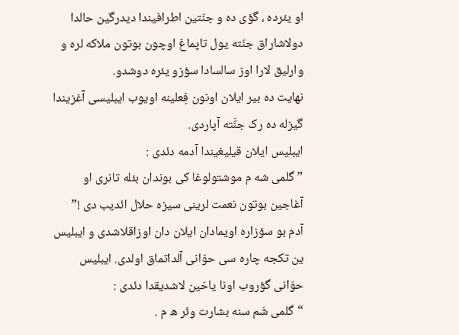او یئرده ، گؤی ده و جنّتین اطرافیندا دیدرگین حالدا دولاشاراق جنّته یول تاپماغ اوچون بوتون ملاکه لره و وارلیق لارا اوز سالسادا سؤزو یئره دوشدو.
نهایت ده بیر ایلان اونون فِعلینه اویوب ایبلیسی آغزیندا گیزله ده رک جنَّته آپاردی.
ایبلیس ایلان قیلیغیندا آدمه دئدی :
” گلمی شه م موشتولوغا کی بوندان بئله تانری او آغاجین بوتون نعمت لرینی سیزه حلال ائدیب دی !”
آدم بو سؤزاره اویمادان ایلان دان اوزاقلاشدی و ایبلیس ین تکجه چاره سی حوّانی آلداتماق اولدی. ایبلیس حوّانی گؤروب اونا یاخین لاشدیقدا دئدی :
“گلمی شَم سنه بشارت وئر ه م .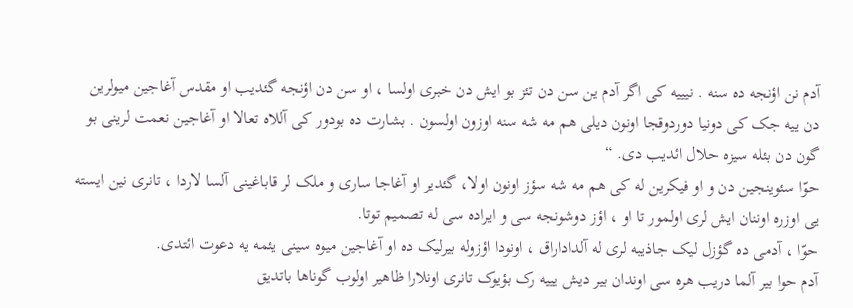آدم نن اؤنجه ده سنه . نیییه کی اگر آدم ین سن دن تئز بو ایش دن خبری اولسا ، او سن دن اؤنجه گئدیب او مقدس آغاجین میولرین دن ییه جک کی دونیا دوردوقجا اونون دیلی هم مه شه سنه اوزون اولسون . بشارت ده بودور کی آللاه تعالا او آغاجین نعمت لرینی بو گون دن بئله سیزه حلال ائدیب دی. “
حوّا سئوینجین دن و او فیکرین له کی هم مه شه سؤز اونون اولا، گئدیر او آغاجا ساری و ملک لر قاباغینی آلسا لاردا ، تانری نین ایسته یی اوزره اوننان ایش لری اولمور تا او ، اؤز دوشونجه سی و ایراده سی له تصمیم توتا.
حوّا ، آدمی ده گؤزل لیک جاذیبه لری له آلداداراق ، اونودا اؤزوله بیرلیک ده او آغاجین میوه سینی یئمه یه دعوت ائتدی.
آدم حوا بیر آلما دریب هره سی اوندان بیر دیش یییه رک بؤیوک تانری اونلارا ظاهیر اولوب گوناها باتدیق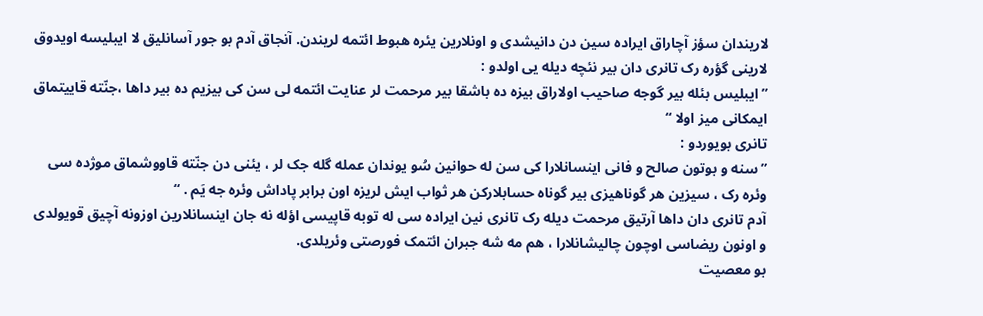لاریندان سؤز آچاراق ایراده سین دن دانیشدی و اونلارین یئره هبوط ائتمه لریندن. آنجاق آدم بو جور آسانلیق لا ایبلیسه اویدوق لارینی گؤره رک تانری دان بیر نئچه دیله یی اولدو :
” ایبلیس بئله بیر گوجه صاحیب اولاراق بیزه ده باشقا بیر مرحمت لر عنایت ائتمه لی سن کی بیزیم ده بیر داها ،جنّته قاییتماق ایمکانی میز اولا “
تانری بویوردو :
” سنه و بوتون صالح و فانی اینسانلارا کی سن له حوانین سُو یوندان عمله گله جک لر ، یئنی دن جنّته قاووشماق موژده سی وئره رک ، سیزین هر گوناهیزی بیر گوناه حسابلارکن هر ثواب ایش لریزه اون برابر پاداش وئره جه یَم . “
آدم تانری دان داها آرتیق مرحمت دیله رک تانری نین ایراده سی له توبه قاپیسی اؤله نه جان اینسانلارین اوزونه آچیق قویولدی و اونون ریضاسی اوچون چالیشانلارا ، هم مه شه جبران ائتمک فورصتی وئریلدی.
بو معصیت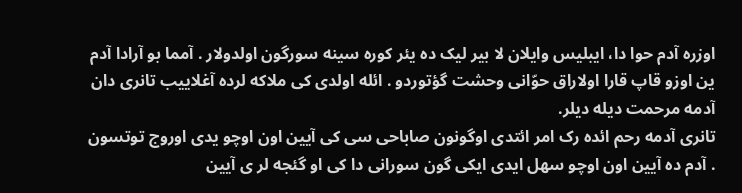اوزره آدم حوا دا، ایبلیس وایلان لا بیر لیک ده یئر کوره سینه سورگون اولدولار . آمما بو آرادا آدم ین اوزو قاپ قارا اولاراق حوّانی وحشت گؤتوردو . ائله اولدی کی ملاکه لرده آغلاییب تانری دان آدمه مرحمت دیله دیلر.
تانری آدمه رحم ائده رک امر ائتدی اوگونون صاباحی سی کی آیین اون اوچو یدی اوروج توتسون . آدم ده آیین اون اوچو سهل ایدی ایکی گون سورانی دا کی او گئجه لر ی آیین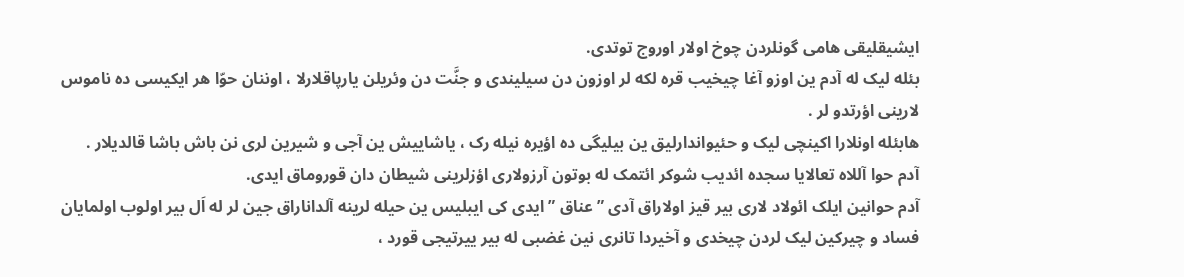ایشیقلیقی هامی گونلردن چوخ اولار اوروج توتدی.
بئله لیک له آدم ین اوزو آغا چیخیب قره لکه لر اوزون دن سیلیندی و جنَّت دن وئریلن یارپاقلارلا ، اوننان حوّا هر ایکیسی ده ناموس لارینی اؤرتدو لر .
هابئله اونلارا اکینچی لیک و حئیواندارلیق ین بیلیگی ده اؤیره نیله رک ، یاشاییش ین آجی و شیرین لری نن باش باشا قالدیلار .
آدم حوا آللاه تعالایا سجده ائدیب شوکر ائتمک له بوتون آرزولاری اؤزلرینی شیطان دان قوروماق ایدی.
آدم حوانین ایلک ائولاد لاری بیر قیز اولاراق آدی ” عناق ” ایدی کی ایبلیس ین حیله لرینه آلداناراق جین لر له اَل بیر اولوب اولمایان فساد و چیرکین لیک لردن چیخدی و آخیردا تانری نین غضبی له بیر ییرتیجی قورد ،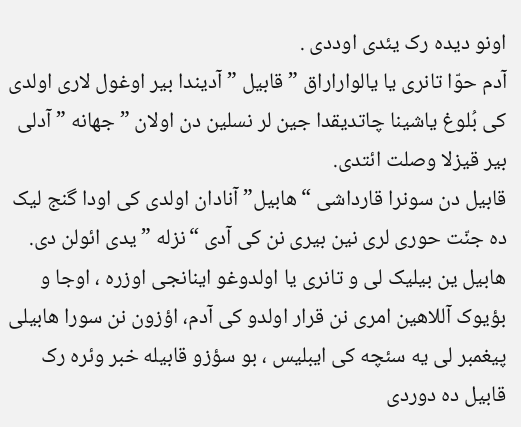اونو دیده رک یئدی اوددی .
آدم حوّا تانری یا یالواراراق ” قابیل ” آدیندا بیر اوغول لاری اولدی کی بُلوغ یاشینا چاتدیقدا جین لر نسلین دن اولان ” جهانه ” آدلی بیر قیزلا وصلت ائتدی.
قابیل دن سونرا قارداشی “هابیل” آنادان اولدی کی اودا گنج لیک ده جنّت حوری لری نین بیری نن کی آدی “نزله ” یدی ائولن دی.
هابیل ین بیلیک لی و تانری یا اولدوغو اینانجی اوزره ، اوجا و بؤیوک آللاهین امری نن قرار اولدو کی آدم، اؤزون نن سورا هابیلی پیغمبر لی یه سئچه کی ایبلیس ، بو سؤزو قابیله خبر وئره رک قابیل ده دوردی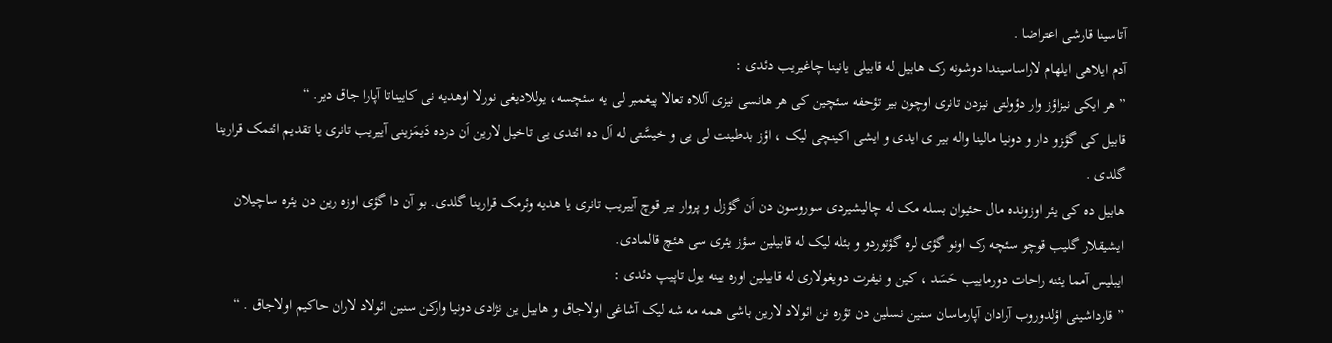آتاسینا قارشی اعتراضا .
آدم ایلاهی ایلهام لاراساسیندا دوشونه رک هابیل له قابیلی یانینا چاغیریب دئدی :
” هر ایکی نیزاؤز وار دؤولتی نیزدن تانری اوچون بیر تؤحفه سئچین کی هر هانسی نیزی آللاه تعالا پیغمبر لی یه سئچسه، یوللادیغی نورلا اوهدیه نی کاییناتا آپارا جاق دیر. “
قابیل کی گؤ‍زو دار و دونیا مالینا واله بیر ی ایدی و ایشی اکینچی لیک ، اؤز بدطینت لی یی و خیسَّتی له اَل ده ائتدی یی تاخیل لارین اَن درده دَیمَزینی آییریب تانری یا تقدیم ائتمک قرارینا گلدی .
هابیل ده کی یئر اوزونده مال حئیوان بسله مک له چالیشیردی سوروسون دن اَن گؤزل و پروار بیر قوچ آییریب تانری یا هدیه وئرمک قرارینا گلدی. بو آن دا گؤی اوزه رین دن یئره ساچیلان ایشیقلار گلیب قوچو سئچه رک اونو گؤی لره گؤتوردو و بئله لیک له قابیلین سؤز یئری سی هئچ قالمادی.
ایبلیس آمما یئنه راحات دورماییب حَسَد ، کین و نیفرت دویغولاری له قابیلین اوره یینه یول تاپیپ دئدی :
” قارداشینی اؤلدوروب آرادان آپارماسان سنین نسلین دن تؤره نن ائولاد لارین باشی همه مه شه لیک آشاغی اولاجاق و هابیل ین نژادی دونیا وارکن سنین ائولاد لاران حاکیم اولاجاق . “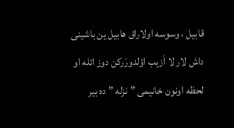قابیل ، وسوسه اولاراق هابیل ین باشینی داش لار لا اَزیب اؤلدورَرکن دوز ائله او لحظه اونون خانیمی ” نزله ” ده بیر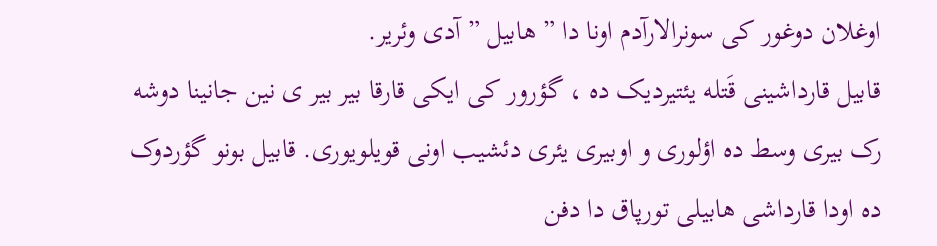اوغلان دوغور کی سونرالارآدم اونا دا ” هابیل ” آدی وئریر.
قابیل قارداشینی قَتله یئتیردیک ده ، گؤرور کی ایکی قارقا بیر بیر ی نین جانینا دوشه رک بیری وسط ده اؤلوری و اوبیری یئری دئشیب اونی قویلویوری. قابیل بونو گؤردوک ده اودا قارداشی هابیلی تورپاق دا دفن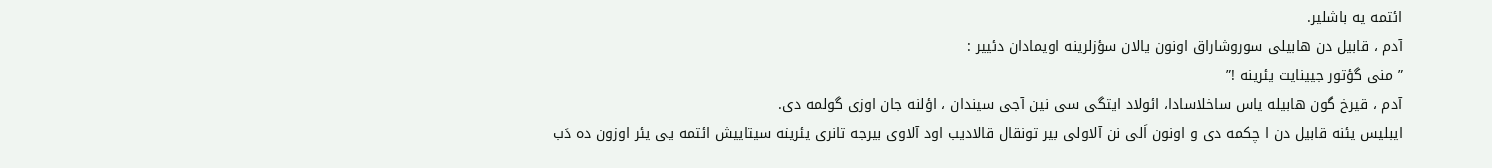ائتمه یه باشلیر.
آدم ، قابیل دن هابیلی سوروشاراق اونون یالان سؤزلرینه اویمادان دئییر :
” منی گؤتور جیینایت یئرینه !”
آدم ، قیرخ گون هابیله یاس ساخلاسادا، ائولاد ایتگی سی نین آجی سیندان ، اؤلنه جان اوزی گولمه دی.
ایبلیس یئنه قابیل دن ا چکمه دی و اونون اَلی نن آلاولی بیر تونقال قالادیب اود آلاوی بیرجه تانری یئرینه سیتاییش ائتمه یی یئر اوزون ده دَب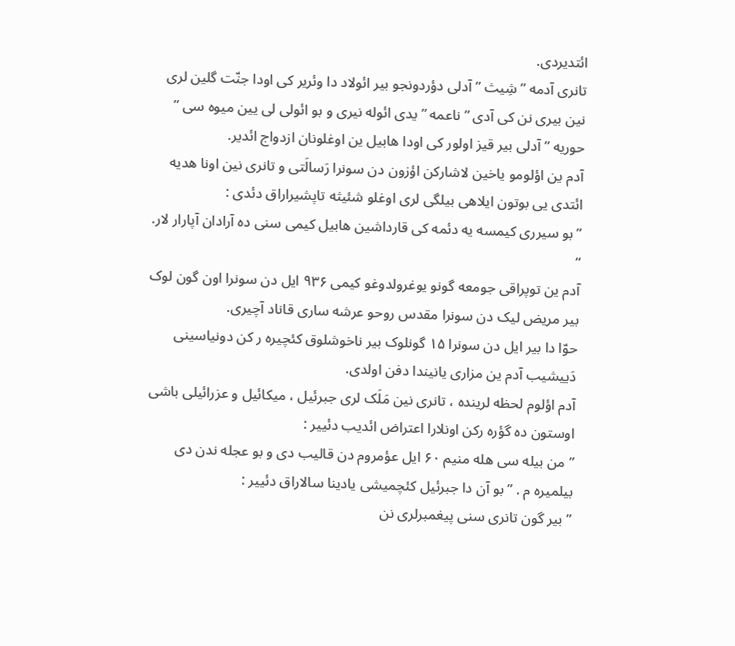ائتدیردی.
تانری آدمه ” شِیث ” آدلی دؤردونجو بیر ائولاد دا وئریر کی اودا جنّت گلین لری نین بیری نن کی آدی ” ناعمه ” یدی ائوله نیری و بو ائولی لی یین میوه سی ” حوریه ” آدلی بیر قیز اولور کی اودا هابیل ین اوغلونان ازدواج ائدیر.
آدم ین اؤلومو یاخین لاشارکن اؤزون دن سونرا رَسالَتی و تانری نین اونا هدیه ائتدی یی بوتون ایلاهی بیلگی لری اوغلو شئیثه تاپشیراراق دئدی :
” بو سیرری کیمسه یه دئمه کی قارداشین هابیل کیمی سنی ده آرادان آپارار لار. “
آدم ین توپراقی جومعه گونو یوغرولدوغو کیمی ۹۳۶ ایل دن سونرا اون گون لوک بیر مریض لیک دن سونرا مقدس روحو عرشه ساری قاناد آچیری.
حوّا دا بیر ایل دن سونرا ۱۵ گونلوک بیر ناخوشلوق کئچیره ر کن دونیاسینی دَییشیب آدم ین مزاری یانیندا دفن اولدی.
آدم اؤلوم لحظه لرینده ، تانری نین مَلَک لری جبرئیل ، میکائیل و عزرائیلی باشی اوستون ده گؤره رکن اونلارا اعتراض ائدیب دئییر :
” من بیله سی هله منیم ۶۰ ایل عؤمروم دن قالیب دی و بو عجله ندن دی بیلمیره م . ” بو آن دا جبرئیل کئچمیشی یادینا سالاراق دئییر :
” بیر گون تانری سنی پیغمبرلری نن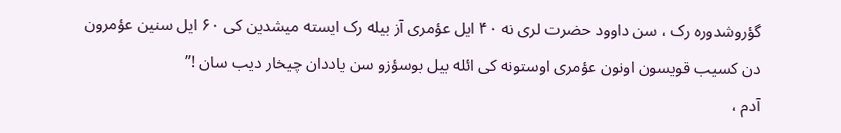گؤروشدوره رک ، سن داوود حضرت لری نه ۴۰ ایل عؤمری آز بیله رک ایسته میشدین کی ۶۰ ایل سنین عؤمرون دن کسیب قویسون اونون عؤمری اوستونه کی ائله بیل بوسؤزو سن یاددان چیخار دیب سان !”
آدم ،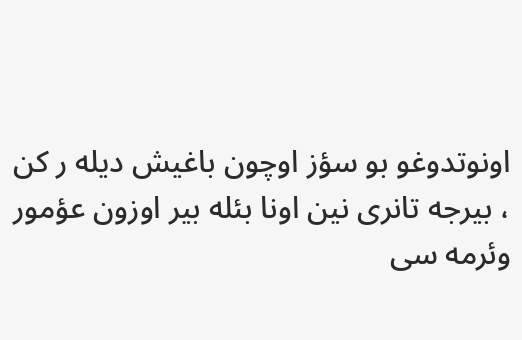اونوتدوغو بو سؤز اوچون باغیش دیله ر کن ، بیرجه تانری نین اونا بئله بیر اوزون عؤمور وئرمه سی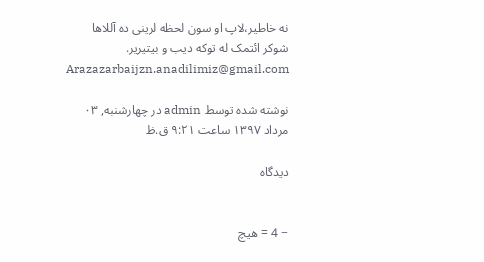نه خاطیر،لاپ او سون لحظه لرینی ده آللاها شوکر ائتمک له توکه دیب و بیتیریر.
Arazazarbaijzn.anadilimiz@gmail.com

نوشته شده توسط admin در چهارشنبه, ۰۳ مرداد ۱۳۹۷ ساعت ۹:۲۱ ق.ظ

دیدگاه


− 4 = هیچ